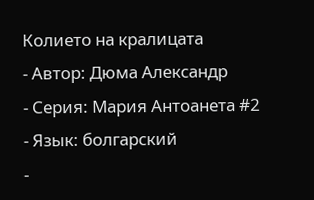Колието на кралицата
- Автор: Дюма Александр
- Серия: Мария Антоанета #2
- Язык: болгарский
-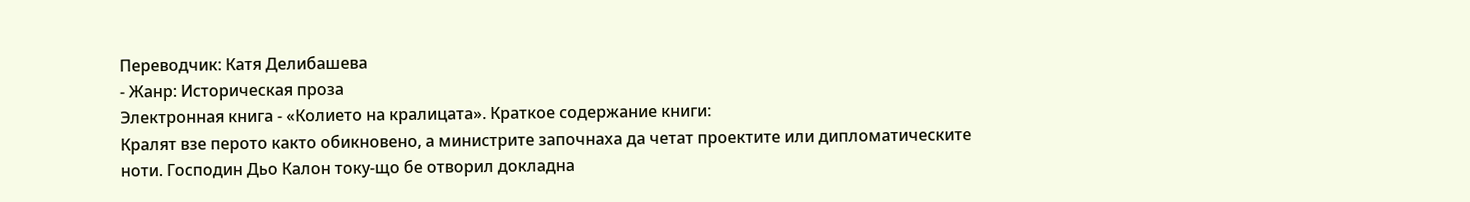Переводчик: Катя Делибашева
- Жанр: Историческая проза
Электронная книга - «Колието на кралицата». Краткое содержание книги:
Кралят взе перото както обикновено, а министрите започнаха да четат проектите или дипломатическите ноти. Господин Дьо Калон току-що бе отворил докладна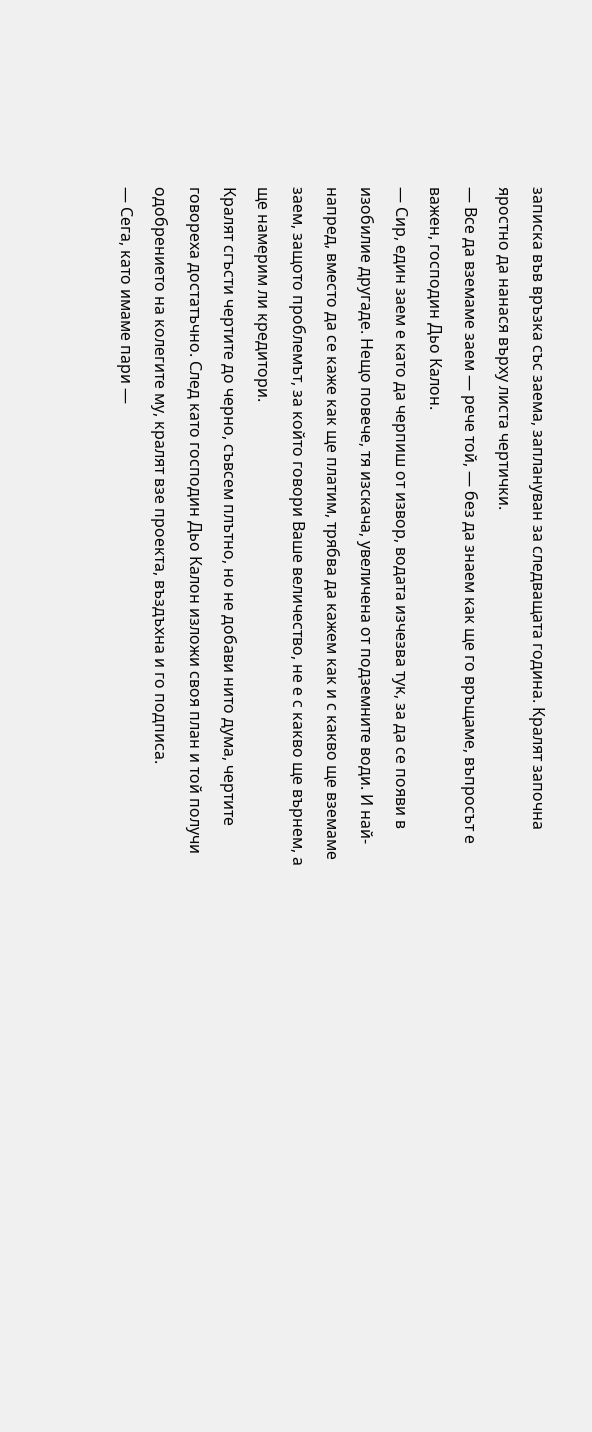записка във връзка със заема, заплануван за следващата година. Кралят започна яростно да нанася върху листа чертички.
— Все да вземаме заем — рече той, — без да знаем как ще го връщаме, въпросът е важен, господин Дьо Калон.
— Сир, един заем е като да черпиш от извор, водата изчезва тук, за да се появи в изобилие другаде. Нещо повече, тя изскача, увеличена от подземните води. И най-напред, вместо да се каже как ще платим, трябва да кажем как и с какво ще вземаме заем, защото проблемът, за който говори Ваше величество, не е с какво ще върнем, а ще намерим ли кредитори.
Кралят сгъсти чертите до черно, съвсем плътно, но не добави нито дума, чертите говореха достатъчно. След като господин Дьо Калон изложи своя план и той получи одобрението на колегите му, кралят взе проекта, въздъхна и го подписа.
— Сега, като имаме пари —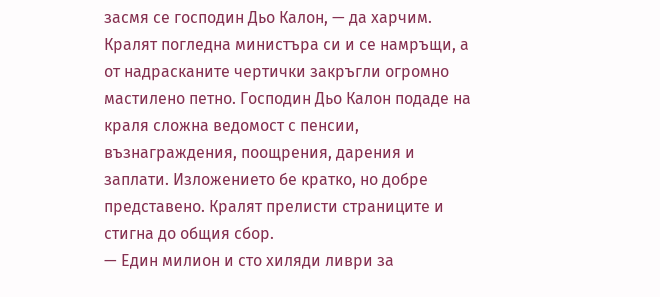засмя се господин Дьо Калон, — да харчим.
Кралят погледна министъра си и се намръщи, а от надрасканите чертички закръгли огромно мастилено петно. Господин Дьо Калон подаде на краля сложна ведомост с пенсии, възнаграждения, поощрения, дарения и заплати. Изложението бе кратко, но добре представено. Кралят прелисти страниците и стигна до общия сбор.
— Един милион и сто хиляди ливри за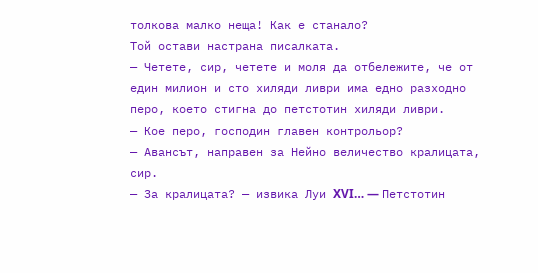толкова малко неща! Как е станало?
Той остави настрана писалката.
— Четете, сир, четете и моля да отбележите, че от един милион и сто хиляди ливри има едно разходно перо, което стигна до петстотин хиляди ливри.
— Кое перо, господин главен контрольор?
— Авансът, направен за Нейно величество кралицата, сир.
— За кралицата? — извика Луи XVI… — Петстотин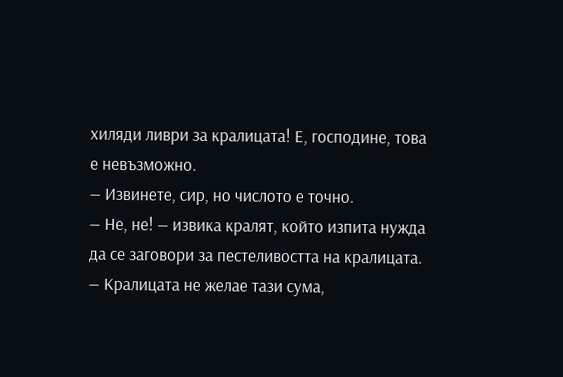хиляди ливри за кралицата! Е, господине, това е невъзможно.
— Извинете, сир, но числото е точно.
— Не, не! — извика кралят, който изпита нужда да се заговори за пестеливостта на кралицата. — Кралицата не желае тази сума,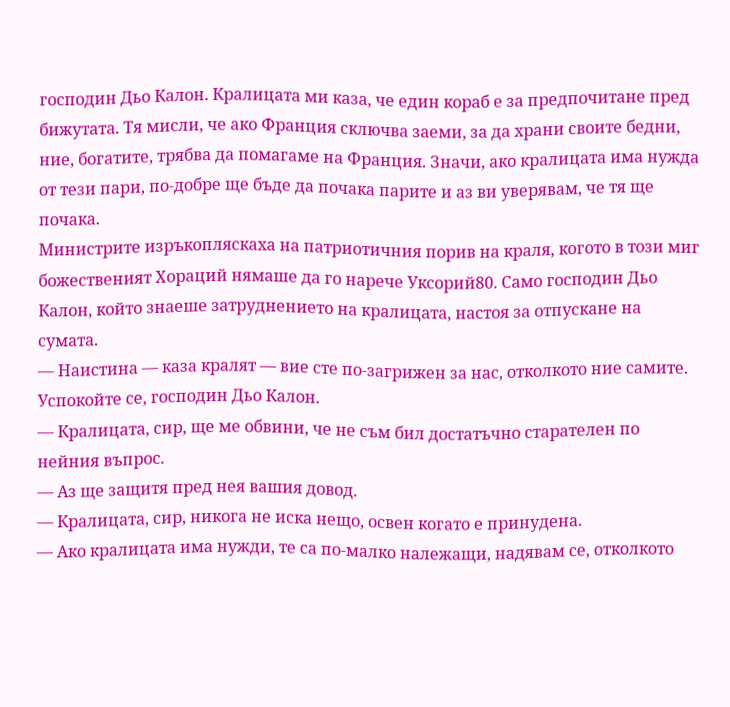господин Дьо Калон. Кралицата ми каза, че един кораб е за предпочитане пред бижутата. Тя мисли, че ако Франция сключва заеми, за да храни своите бедни, ние, богатите, трябва да помагаме на Франция. Значи, ако кралицата има нужда от тези пари, по-добре ще бъде да почака парите и аз ви уверявам, че тя ще почака.
Министрите изръкопляскаха на патриотичния порив на краля, когото в този миг божественият Хораций нямаше да го нарече Уксорий80. Само господин Дьо Калон, който знаеше затруднението на кралицата, настоя за отпускане на сумата.
— Наистина — каза кралят — вие сте по-загрижен за нас, отколкото ние самите. Успокойте се, господин Дьо Калон.
— Кралицата, сир, ще ме обвини, че не съм бил достатъчно старателен по нейния въпрос.
— Аз ще защитя пред нея вашия довод.
— Кралицата, сир, никога не иска нещо, освен когато е принудена.
— Ако кралицата има нужди, те са по-малко належащи, надявам се, отколкото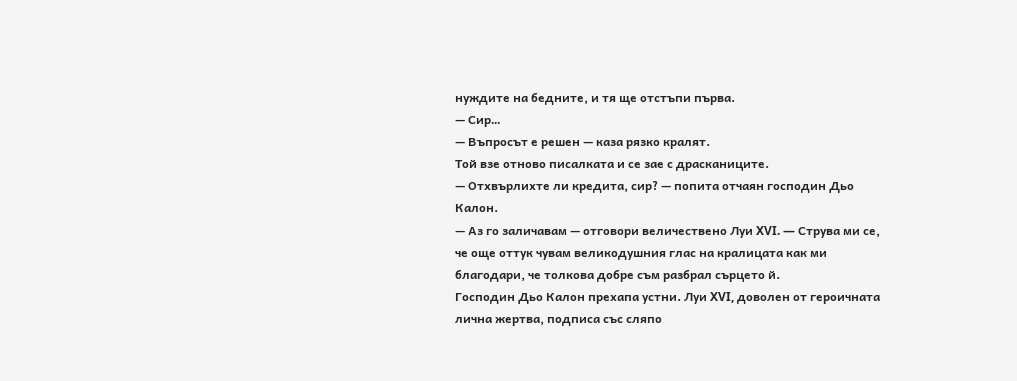нуждите на бедните, и тя ще отстъпи първа.
— Сир…
— Въпросът е решен — каза рязко кралят.
Той взе отново писалката и се зае с драсканиците.
— Отхвърлихте ли кредита, сир? — попита отчаян господин Дьо Калон.
— Аз го заличавам — отговори величествено Луи XVI. — Струва ми се, че още оттук чувам великодушния глас на кралицата как ми благодари, че толкова добре съм разбрал сърцето й.
Господин Дьо Калон прехапа устни. Луи XVI, доволен от героичната лична жертва, подписа със сляпо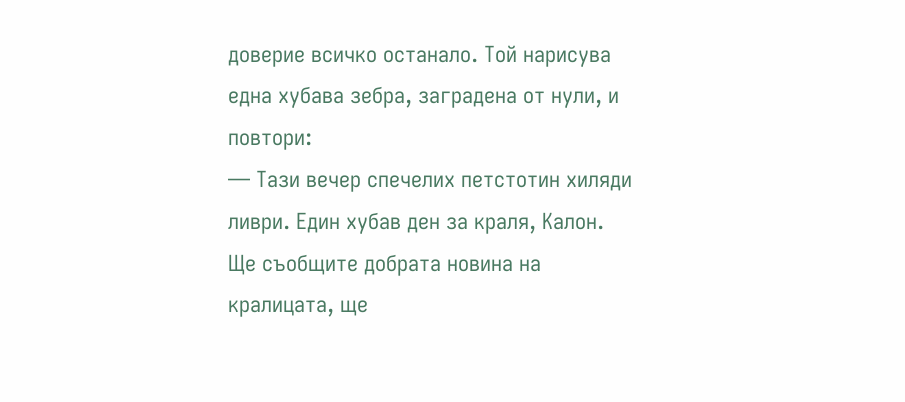доверие всичко останало. Той нарисува една хубава зебра, заградена от нули, и повтори:
— Тази вечер спечелих петстотин хиляди ливри. Един хубав ден за краля, Калон. Ще съобщите добрата новина на кралицата, ще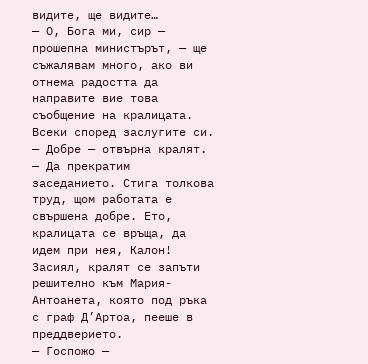видите, ще видите…
— О, Бога ми, сир — прошепна министърът, — ще съжалявам много, ако ви отнема радостта да направите вие това съобщение на кралицата. Всеки според заслугите си.
— Добре — отвърна кралят. — Да прекратим заседанието. Стига толкова труд, щом работата е свършена добре. Ето, кралицата се връща, да идем при нея, Калон!
Засиял, кралят се запъти решително към Мария-Антоанета, която под ръка с граф Д’Артоа, пееше в преддверието.
— Госпожо —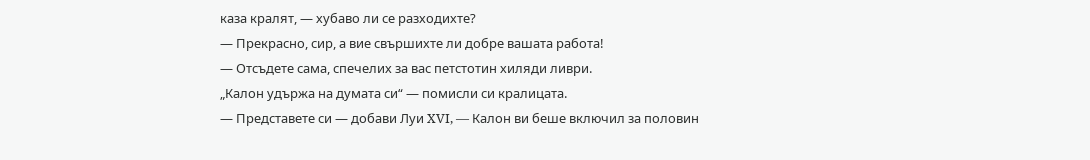каза кралят, — хубаво ли се разходихте?
— Прекрасно, сир, а вие свършихте ли добре вашата работа!
— Отсъдете сама, спечелих за вас петстотин хиляди ливри.
„Калон удържа на думата си“ — помисли си кралицата.
— Представете си — добави Луи XVI, — Калон ви беше включил за половин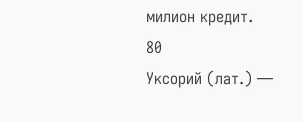милион кредит.
80
Уксорий (лат.) —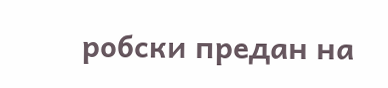робски предан на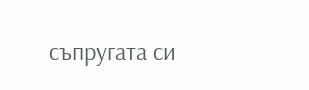съпругата си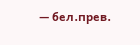— бел.прев.